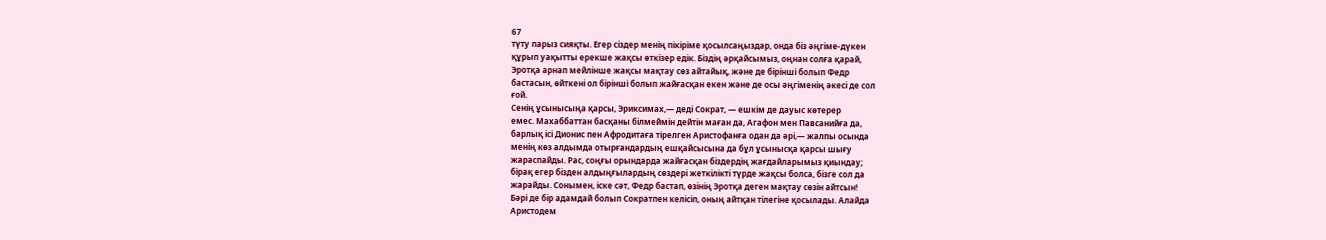67
түту парыз сияқты. Егер сіздер менің пікіріме қосылсаңыздар, онда біз әңгіме-дүкен
құрып уақытты ерекше жақсы өткізер едік. Біздің әрқайсымыз, оңнан солға қарай,
Эротқа арнап мейлінше жақсы мақтау сөз айтайық, және де бірінші болып Федр
бастасын, өйткені ол бірінші болып жайғасқан екен және де осы әңгіменің әкесі де сол
ғой.
Сенің ұсынысыңа қарсы, Эриксимах,— деді Сократ, — ешкім де дауыс көтерер
емес. Махаббаттан басқаны білмеймін дейтін маған да, Агафон мен Павсанийға да,
барлық ісі Дионис пен Афродитаға тірелген Аристофанға одан да әрі,— жалпы осында
менің көз алдымда отырғандардың ешқайсысына да бұл ұсынысқа қарсы шығу
жараспайды. Рас, соңғы орындарда жайғасқан біздердің жағдайларымыз қиындау;
бірақ егер бізден алдыңғылардың сөздері жеткілікті түрде жақсы болса, бізге сол да
жарайды. Сонымен, іске сәт, Федр бастап, өзінің Эротқа деген мақтау сөзін айтсын!
Бәрі де бір адамдай болып Сократпен келісіп, оның айтқан тілегіне қосылады. Алайда
Аристодем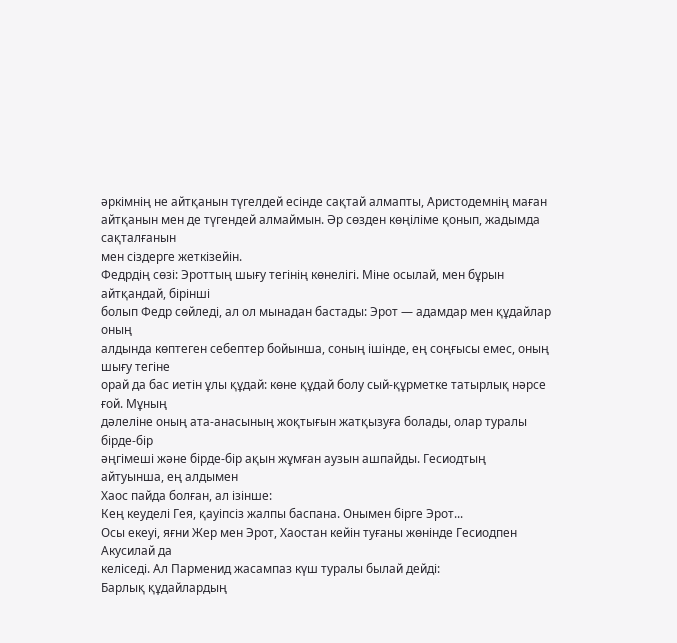әркімнің не айтқанын түгелдей есінде сақтай алмапты, Аристодемнің маған
айтқанын мен де түгендей алмаймын. Әр сөзден көңіліме қонып, жадымда сақталғанын
мен сіздерге жеткізейін.
Федрдің сөзі: Эроттың шығу тегінің көнелігі. Міне осылай, мен бұрын айтқандай, бірінші
болып Федр сөйледі, ал ол мынадан бастады: Эрот — адамдар мен құдайлар оның
алдында көптеген себептер бойынша, соның ішінде, ең соңғысы емес, оның шығу тегіне
орай да бас иетін ұлы құдай: көне құдай болу сый-құрметке татырлық нәрсе ғой. Мұның
дәлеліне оның ата-анасының жоқтығын жатқызуға болады, олар туралы бірде-бір
әңгімеші және бірде-бір ақын жұмған аузын ашпайды. Гесиодтың айтуынша, ең алдымен
Хаос пайда болған, ал ізінше:
Кең кеуделі Гея, қауіпсіз жалпы баспана. Онымен бірге Эрот...
Осы екеуі, яғни Жер мен Эрот, Хаостан кейін туғаны жөнінде Гесиодпен Акусилай да
келіседі. Ал Парменид жасампаз күш туралы былай дейді:
Барлық құдайлардың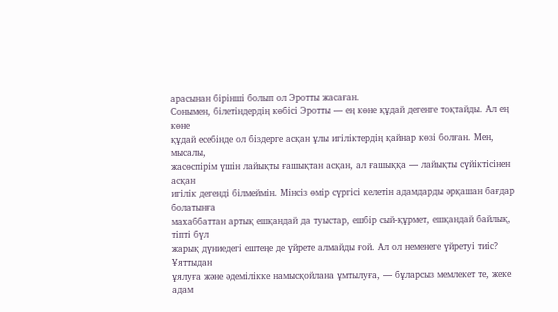арасынан бірінші болып ол Эротты жасаған.
Сонымен, білетіндердің көбісі Эротты — ең көне құдай дегенге тоқтайды. Ал ең көне
құдай есебінде ол біздерге асқан ұлы игіліктердің қайнар көзі болған. Мен, мысалы,
жасөспірім үшін лайықты ғашықтан асқан, ал ғашыққа — лайықты сүйіктісінен асқан
игілік дегенді білмеймін. Мінсіз өмір сүргісі келетін адамдарды әрқашан бағдар болатынға
махаббаттан артық ешқандай да туыстар, ешбір сый-құрмет, ешқандай байлық, тіпті бүл
жарық дүниедегі ештеңе де үйрете алмайды ғой. Ал ол неменеге үйретуі тиіс? Ұяттыдан
ұялуға және әдемілікке намысқойлана ұмтылуға, — бұларсыз мемлекет те, жеке адам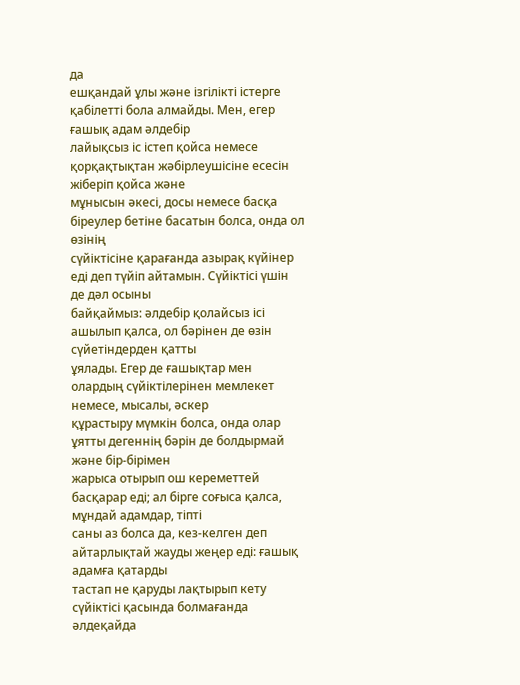да
ешқандай ұлы және ізгілікті істерге қабілетті бола алмайды. Мен, егер ғашық адам әлдебір
лайықсыз іс істеп қойса немесе қорқақтықтан жәбірлеушісіне есесін жіберіп қойса және
мұнысын әкесі, досы немесе басқа біреулер бетіне басатын болса, онда ол өзінің
сүйіктісіне қарағанда азырақ күйінер еді деп түйіп айтамын. Сүйіктісі үшін де дәл осыны
байқаймыз: әлдебір қолайсыз ісі ашылып қалса, ол бәрінен де өзін сүйетіндерден қатты
ұялады. Егер де ғашықтар мен олардың сүйіктілерінен мемлекет немесе, мысалы, әскер
құрастыру мүмкін болса, онда олар ұятты дегеннің бәрін де болдырмай және бір-бірімен
жарыса отырып ош кереметтей басқарар еді; ал бірге соғыса қалса, мұндай адамдар, тіпті
саны аз болса да, кез-келген деп айтарлықтай жауды жеңер еді: ғашық адамға қатарды
тастап не қаруды лақтырып кету сүйіктісі қасында болмағанда әлдеқайда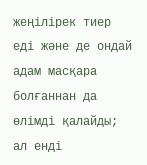жеңілірек тиер
еді және де ондай адам масқара болғаннан да өлімді қалайды; ал енді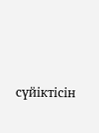сүйіктісін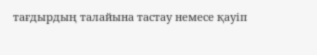тағдырдың талайына тастау немесе қауіп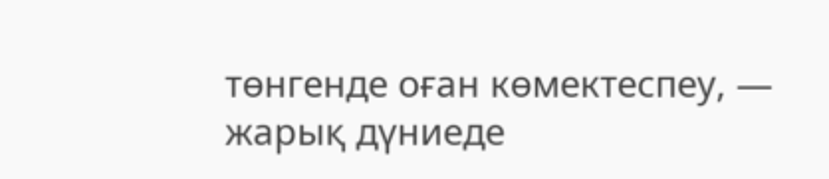төнгенде оған көмектеспеу, — жарық дүниеде